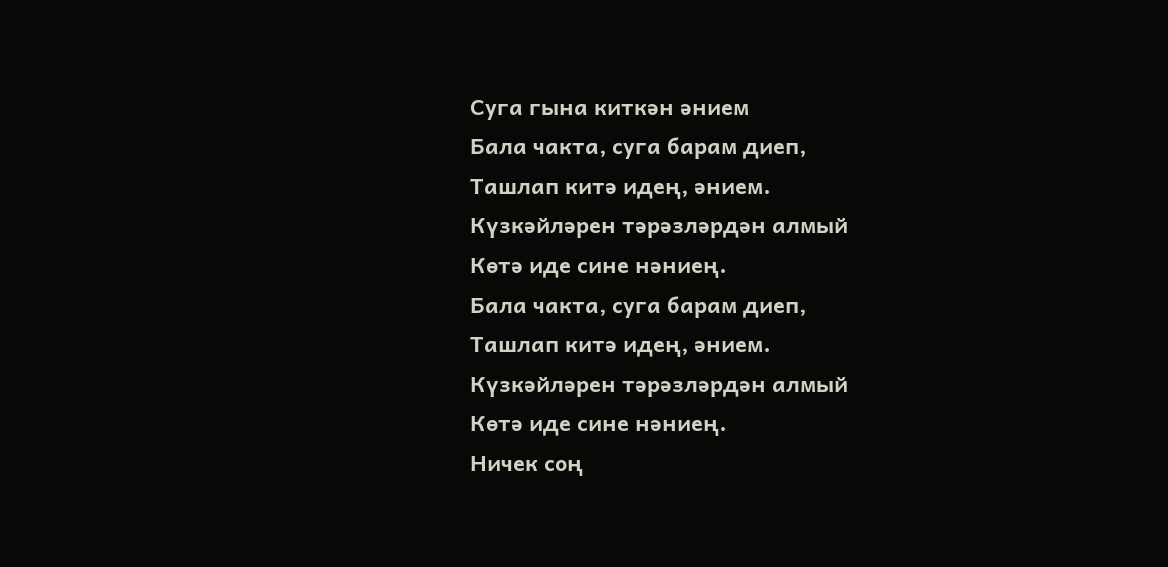Суга гына киткән әнием
Бала чакта, суга барам диеп,
Ташлап китә идең, әнием.
Күзкәйләрен тәрәзләрдән алмый
Көтә иде сине нәниең.
Бала чакта, суга барам диеп,
Ташлап китә идең, әнием.
Күзкәйләрен тәрәзләрдән алмый
Көтә иде сине нәниең.
Ничек соң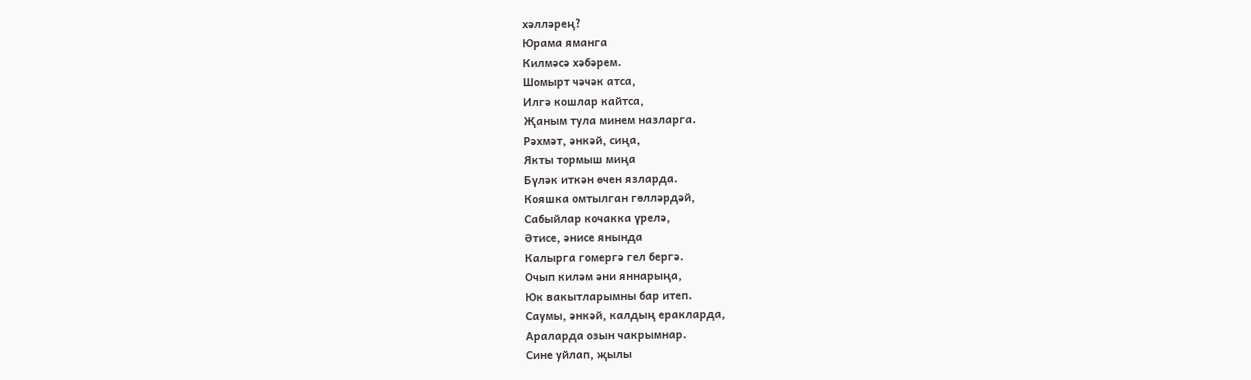хәлләрең?
Юрама яманга
Килмәсә хәбәрем.
Шомырт чәчәк атса,
Илгә кошлар кайтса,
Җаным тула минем назларга.
Рәхмәт, әнкәй, сиңа,
Якты тормыш миңа
Бүләк иткән өчен язларда.
Кояшка омтылган гөлләрдәй,
Сабыйлар кочакка үрелә,
Әтисе, әнисе янында
Калырга гомергә гел бергә.
Очып киләм әни яннарыңа,
Юк вакытларымны бар итеп.
Саумы, әнкәй, калдың еракларда,
Араларда озын чакрымнар.
Сине уйлап, җылы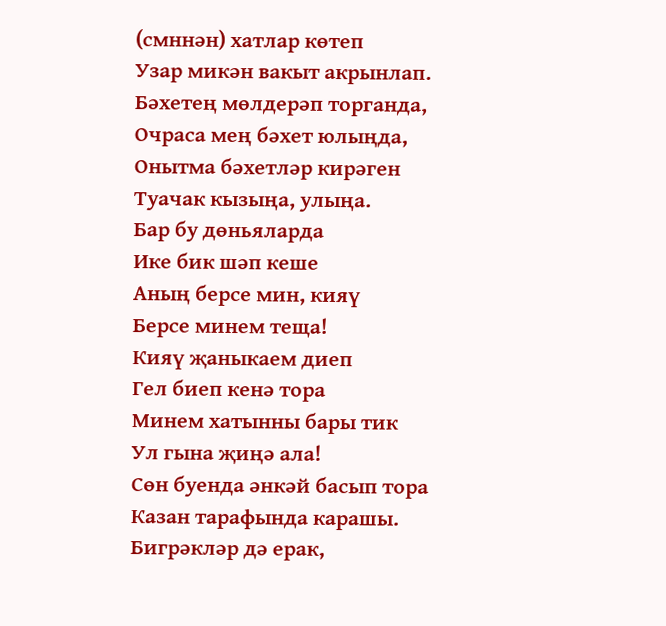(смннән) хатлар көтеп
Узар микән вакыт акрынлап.
Бәхетең мөлдерәп торганда,
Очраса мең бәхет юлыңда,
Онытма бәхетләр кирәген
Туачак кызыңа, улыңа.
Бар бу дөньяларда
Ике бик шәп кеше
Аның берсе мин, кияү
Берсе минем теща!
Кияү җаныкаем диеп
Гел биеп кенә тора
Минем хатынны бары тик
Ул гына җиңә ала!
Сөн буенда әнкәй басып тора
Казан тарафында карашы.
Бигрәкләр дә ерак,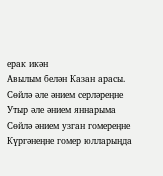ерак икән
Авылым белән Казан арасы.
Сөйлә әле әнием серләреңне
Утыр әле әнием яннарыма
Сөйлә әнием узган гомереңне
Күргәнеңне гомер юлларыңда